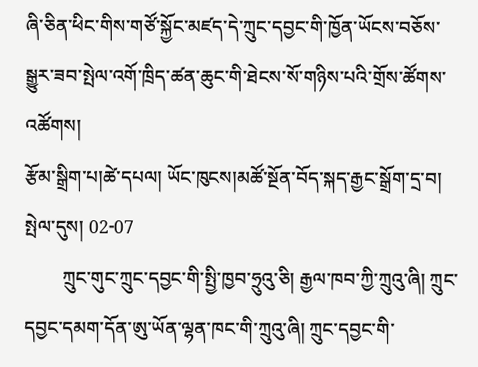ཞི་ཅིན་ཕིང་གིས་གཙོ་སྐྱོང་མཛད་དེ་ཀྲུང་དབྱང་གི་ཁྱོན་ཡོངས་བཅོས་སྒྱུར་ཟབ་སྤེལ་འགོ་ཁྲིད་ཚན་ཆུང་གི་ཐེངས་སོ་གཉིས་པའི་གྲོས་ཚོགས་འཚོགས།
རྩོམ་སྒྲིག་པ།ཚེ་དཔལ། ཡོང་ཁུངས།མཚོ་སྔོན་བོད་སྐད་རྒྱང་སྒྲོག་དྲ་བ། སྤེལ་དུས། 02-07
        ཀྲུང་གུང་ཀྲུང་དབྱང་གི་སྤྱི་ཁྱབ་ཧྲུའུ་ཅི། རྒྱལ་ཁབ་ཀྱི་ཀྲུའུ་ཞི། ཀྲུང་དབྱང་དམག་དོན་ཨུ་ཡོན་ལྷན་ཁང་གི་ཀྲུའུ་ཞི། ཀྲུང་དབྱང་གི་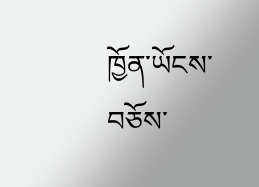ཁྱོན་ཡོངས་བཅོས་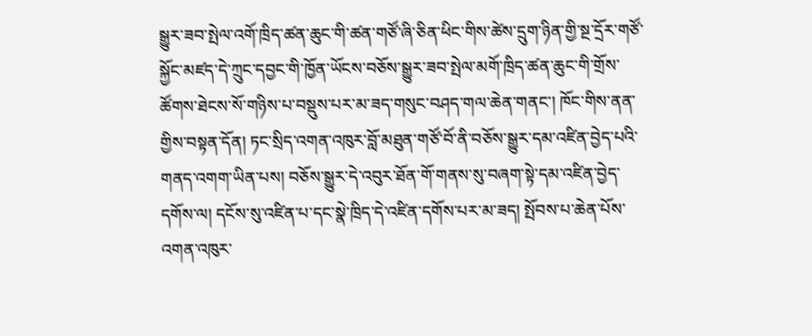སྒྱུར་ཟབ་སྤེལ་འགོ་ཁྲིད་ཚན་ཆུང་གི་ཚན་གཙོ་ཞི་ཅིན་ཕིང་གིས་ཚེས་དྲུག་ཉིན་གྱི་སྔ་དྲོར་གཙོ་སྐྱོང་མཛད་དེ་ཀྲུང་དབྱང་གི་ཁྱོན་ཡོངས་བཅོས་སྒྱུར་ཟབ་སྤེལ་མགོ་ཁྲིད་ཚན་ཆུང་གི་གྲོས་ཚོགས་ཐེངས་སོ་གཉིས་པ་བསྡུས་པར་མ་ཟད་གསུང་བཤད་གལ་ཆེན་གནང་། ཁོང་གིས་ནན་གྱིས་བསྟན་དོན། ཏང་སྲིད་འགན་འཁུར་བློ་མཐུན་གཙོ་བོ་ནི་བཅོས་སྒྱུར་དམ་འཛིན་བྱེད་པའི་གནད་འགག་ཡིན་པས། བཅོས་སྒྱུར་དེ་འབུར་ཐོན་གོ་གནས་སུ་བཞག་སྟེ་དམ་འཛིན་བྱེད་དགོས་ལ། དངོས་སུ་འཛིན་པ་དང་སྣེ་ཁྲིད་དེ་འཛིན་དགོས་པར་མ་ཟད། སྤོབས་པ་ཆེན་པོས་འགན་འཁུར་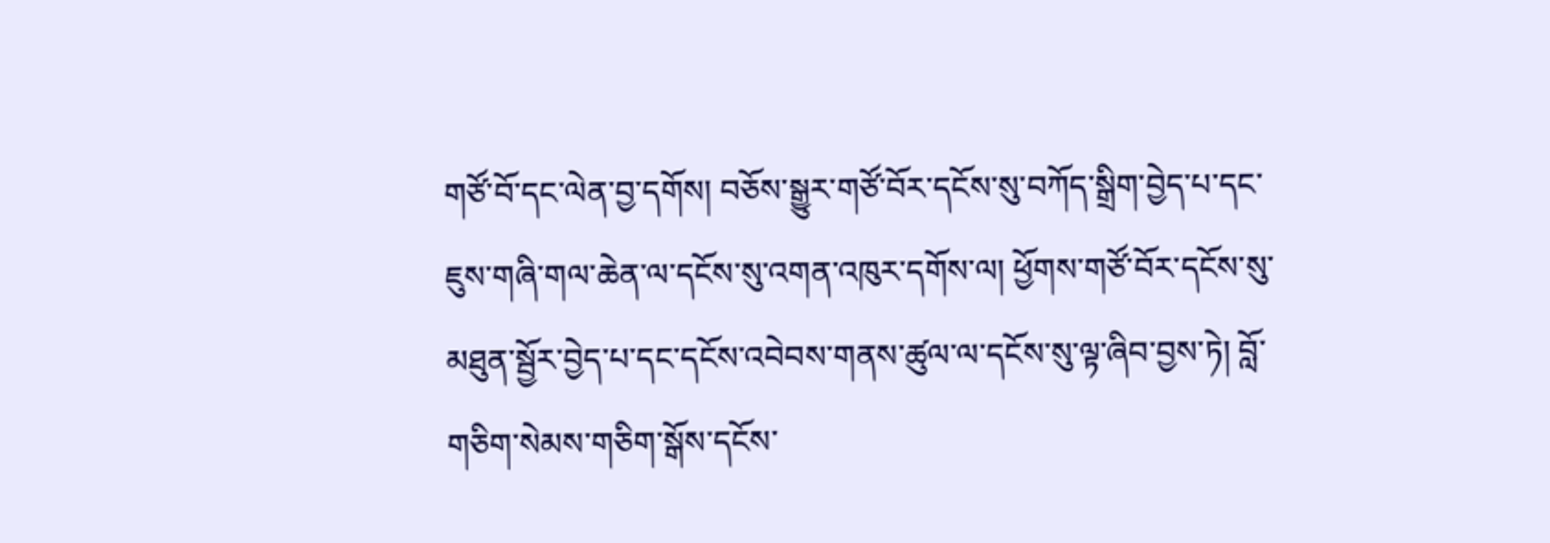གཙོ་བོ་དང་ལེན་བྱ་དགོས། བཅོས་སྒྱུར་གཙོ་བོར་དངོས་སུ་བཀོད་སྒྲིག་བྱེད་པ་དང་ཇུས་གཞི་གལ་ཆེན་ལ་དངོས་སུ་འགན་འཁུར་དགོས་ལ། ཕྱོགས་གཙོ་བོར་དངོས་སུ་མཐུན་སྦྱོར་བྱེད་པ་དང་དངོས་འབེབས་གནས་ཚུལ་ལ་དངོས་སུ་ལྟ་ཞིབ་བྱས་ཏེ། བློ་གཅིག་སེམས་གཅིག་སྒོས་དངོས་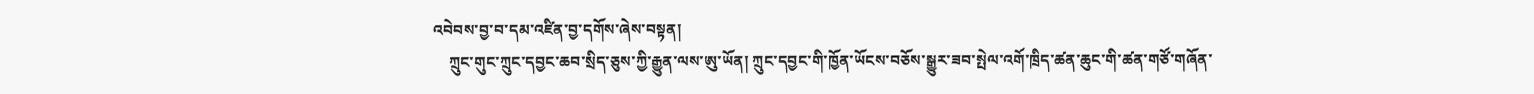འབེབས་བྱ་བ་དམ་འཛིན་བྱ་དགོས་ཞེས་བསྟན།
    ཀྲུང་གུང་ཀྲུང་དབྱང་ཆབ་སྲིད་ཅུས་ཀྱི་རྒྱུན་ལས་ཨུ་ཡོན། ཀྲུང་དབྱང་གི་ཁྱོན་ཡོངས་བཅོས་སྒྱུར་ཟབ་སྤེལ་འགོ་ཁྲིད་ཚན་ཆུང་གི་ཚན་གཙོ་གཞོན་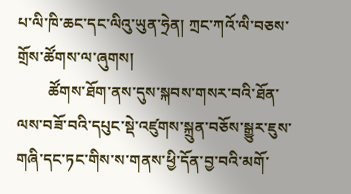པ་ལི་ཁི་ཆང་དང་ལིའུ་ཡུན་ཧྲེན། ཀྲང་ཀའོ་ལི་བཅས་གྲོས་ཚོགས་ལ་ཞུགས།
        ཚོགས་ཐོག་ནས་དུས་སྐབས་གསར་བའི་ཐོན་ལས་བཟོ་བའི་དཔུང་སྡེ་འཛུགས་སྐྲུན་བཅོས་སྒྱུར་ཇུས་གཞི་དང་ཏང་གིས་ས་གནས་ཕྱི་དོན་བྱ་བའི་མགོ་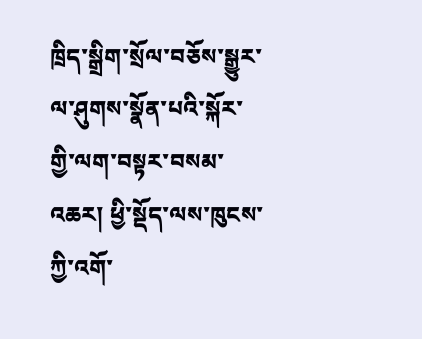ཁྲིད་སྒྲིག་སྲོལ་བཅོས་སྒྱུར་ལ་ཤུགས་སྣོན་པའི་སྐོར་གྱི་ལག་བསྟར་བསམ་འཆར། ཕྱི་སྡོད་ལས་ཁུངས་ཀྱི་འགོ་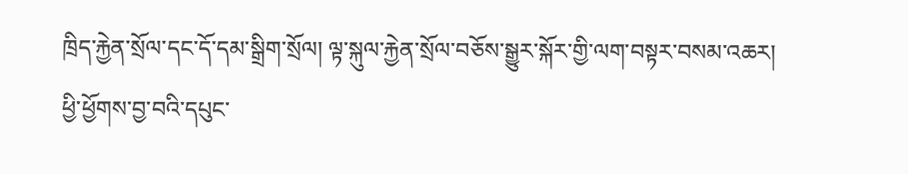ཁྲིད་རྐྱེན་སྲོལ་དང་དོ་དམ་སྒྲིག་སྲོལ། ལྟ་སྐུལ་རྐྱེན་སྲོལ་བཅོས་སྒྱུར་སྐོར་གྱི་ལག་བསྟར་བསམ་འཆར། ཕྱི་ཕྱོགས་བྱ་བའི་དཔུང་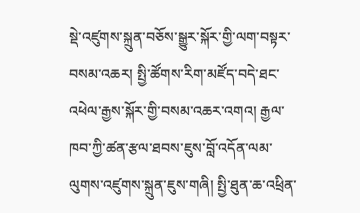སྡེ་འཛུགས་སྐྲུན་བཅོས་སྒྱུར་སྐོར་གྱི་ལག་བསྟར་བསམ་འཆར། སྤྱི་ཚོགས་རིག་མཛོད་བདེ་ཐང་འཕེལ་རྒྱས་སྐོར་གྱི་བསམ་འཆར་འགའ། རྒྱལ་ཁབ་ཀྱི་ཚན་རྩལ་ཐབས་ཇུས་བློ་འདོན་ལམ་ལུགས་འཛུགས་སྐྲུན་ཇུས་གཞི། སྤྱི་ཐུན་ཆ་འཕྲིན་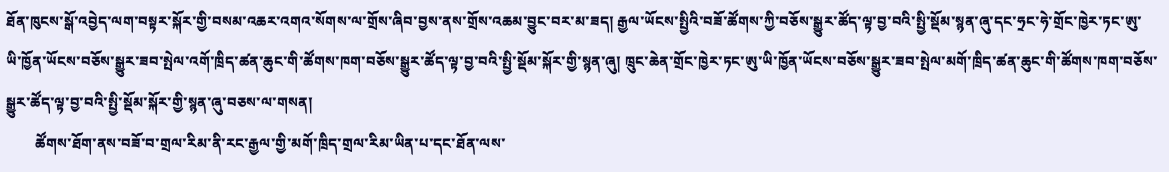ཐོན་ཁུངས་སྒོ་འབྱེད་ལག་བསྟར་སྐོར་གྱི་བསམ་འཆར་འགའ་སོགས་ལ་གྲོས་ཞིབ་བྱས་ནས་གྲོས་འཆམ་བྱུང་བར་མ་ཟད། རྒྱལ་ཡོངས་སྤྱིའི་བཟོ་ཚོགས་ཀྱི་བཅོས་སྒྱུར་ཚོད་ལྟ་བྱ་བའི་སྤྱི་སྡོམ་སྙན་ཞུ་དང་ཧྲང་ཧེ་གྲོང་ཁྱེར་ཏང་ཨུ་ཡི་ཁྱོན་ཡོངས་བཅོས་སྒྱུར་ཟབ་སྤེལ་འགོ་ཁྲིད་ཚན་ཆུང་གི་ཚོགས་ཁག་བཅོས་སྒྱུར་ཚོད་ལྟ་བྱ་བའི་སྤྱི་སྡོམ་སྐོར་གྱི་སྙན་ཞུ། ཁྲུང་ཆེན་གྲོང་ཁྱེར་ཏང་ཨུ་ཡི་ཁྱོན་ཡོངས་བཅོས་སྒྱུར་ཟབ་སྤེལ་མགོ་ཁྲིད་ཚན་ཆུང་གི་ཚོགས་ཁག་བཅོས་སྒྱུར་ཚོད་ལྟ་བྱ་བའི་སྤྱི་སྡོམ་སྐོར་གྱི་སྙན་ཞུ་བཅས་ལ་གསན།
        ཚོགས་ཐོག་ནས་བཟོ་བ་གྲལ་རིམ་ནི་རང་རྒྱལ་གྱི་མགོ་ཁྲིད་གྲལ་རིམ་ཡིན་པ་དང་ཐོན་ལས་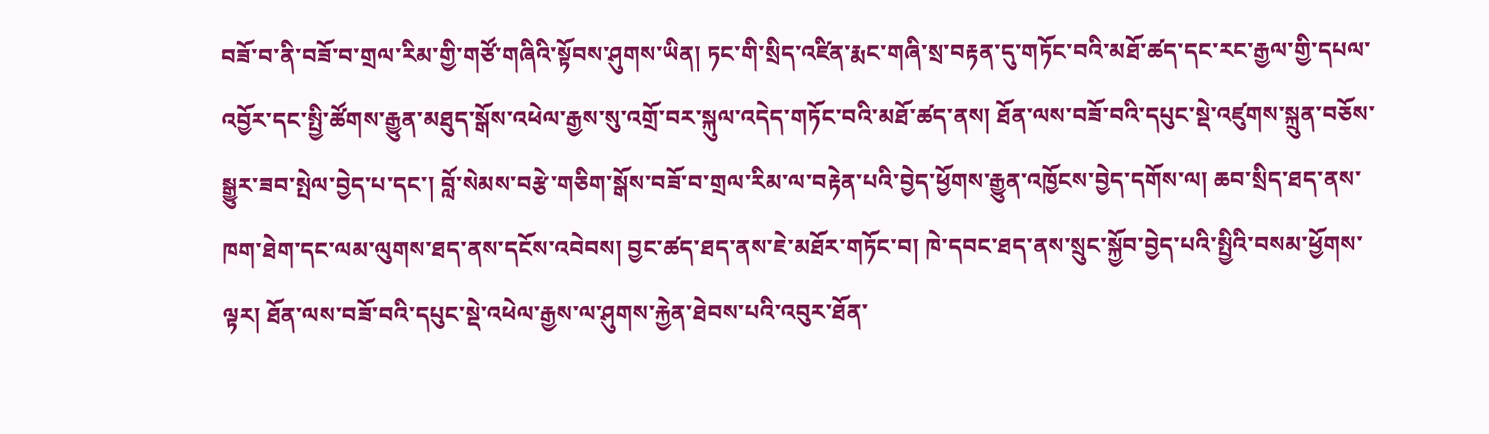བཟོ་བ་ནི་བཟོ་བ་གྲལ་རིམ་གྱི་གཙོ་གཞིའི་སྟོབས་ཤུགས་ཡིན། ཏང་གི་སྲིད་འཛིན་རྨང་གཞི་སྲ་བརྟན་དུ་གཏོང་བའི་མཐོ་ཚད་དང་རང་རྒྱལ་གྱི་དཔལ་འབྱོར་དང་སྤྱི་ཚོགས་རྒྱུན་མཐུད་སྒོས་འཕེལ་རྒྱས་སུ་འགྲོ་བར་སྐུལ་འདེད་གཏོང་བའི་མཐོ་ཚད་ནས། ཐོན་ལས་བཟོ་བའི་དཔུང་སྡེ་འཛུགས་སྐྲུན་བཅོས་སྒྱུར་ཟབ་སྤེལ་བྱེད་པ་དང་། བློ་སེམས་བརྩེ་གཅིག་སྒོས་བཟོ་བ་གྲལ་རིམ་ལ་བརྟེན་པའི་བྱེད་ཕྱོགས་རྒྱུན་འཁྱོངས་བྱེད་དགོས་ལ། ཆབ་སྲིད་ཐད་ནས་ཁག་ཐེག་དང་ལམ་ལུགས་ཐད་ནས་དངོས་འབེབས། བྱང་ཚད་ཐད་ནས་ཇེ་མཐོར་གཏོང་བ། ཁེ་དབང་ཐད་ནས་སྲུང་སྐྱོབ་བྱེད་པའི་སྤྱིའི་བསམ་ཕྱོགས་ལྟར། ཐོན་ལས་བཟོ་བའི་དཔུང་སྡེ་འཕེལ་རྒྱས་ལ་ཤུགས་རྐྱེན་ཐེབས་པའི་འབུར་ཐོན་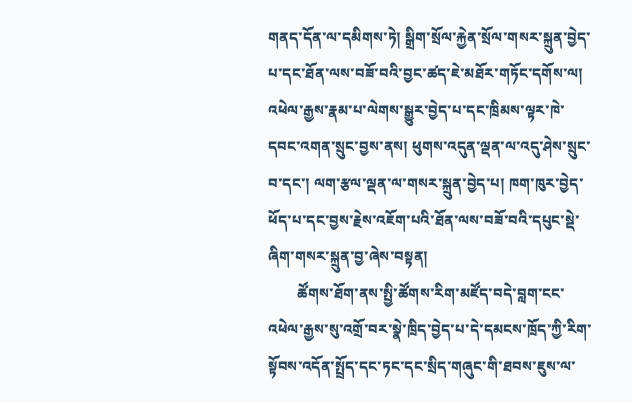གནད་དོན་ལ་དམིགས་ཏེ། སྒྲིག་སྲོལ་རྐྱེན་སྲོལ་གསར་སྐྲུན་བྱེད་པ་དང་ཐོན་ལས་བཟོ་བའི་བྱང་ཚད་ཇེ་མཐོར་གཏོང་དགོས་ལ། འཕེལ་རྒྱས་རྣམ་པ་ལེགས་སྒྱུར་བྱེད་པ་དང་ཁྲིམས་ལྟར་ཁེ་དབང་འགན་སྲུང་བྱས་ནས། ཕུགས་འདུན་ལྡན་ལ་འདུ་ཤེས་སྲུང་བ་དང་། ལག་རྩལ་ལྡན་ལ་གསར་སྐྲུན་བྱེད་པ། ཁག་ཁུར་བྱེད་ཕོད་པ་དང་བྱས་རྗེས་འཇོག་པའི་ཐོན་ལས་བཟོ་བའི་དཔུང་སྡེ་ཞིག་གསར་སྐྲུན་བྱ་ཞེས་བསྟན།
        ཚོགས་ཐོག་ནས་སྤྱི་ཚོགས་རིག་མཛོད་བདེ་བླག་ངང་འཕེལ་རྒྱས་སུ་འགྲོ་བར་སྣེ་ཁྲིད་བྱེད་པ་དེ་དམངས་ཁྲོད་ཀྱི་རིག་སྟོབས་འདོན་སྤྲོད་དང་ཏང་དང་སྲིད་གཞུང་གི་ཐབས་ཇུས་ལ་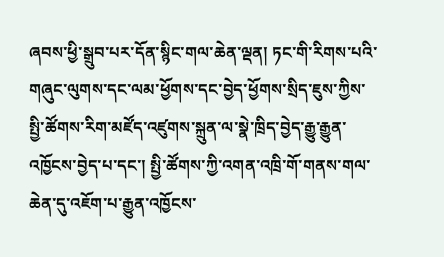ཞབས་ཕྱི་སྒྲུབ་པར་དོན་སྙིང་གལ་ཆེན་ལྡན། ཏང་གི་རིགས་པའི་གཞུང་ལུགས་དང་ལམ་ཕྱོགས་དང་བྱེད་ཕྱོགས་སྲིད་ཇུས་ཀྱིས་སྤྱི་ཚོགས་རིག་མཛོད་འཛུགས་སྐྲུན་ལ་སྣེ་ཁྲིད་བྱེད་རྒྱུ་རྒྱུན་འཁྱོངས་བྱེད་པ་དང་། སྤྱི་ཚོགས་ཀྱི་འགན་འཁྲི་གོ་གནས་གལ་ཆེན་དུ་འཇོག་པ་རྒྱུན་འཁྱོངས་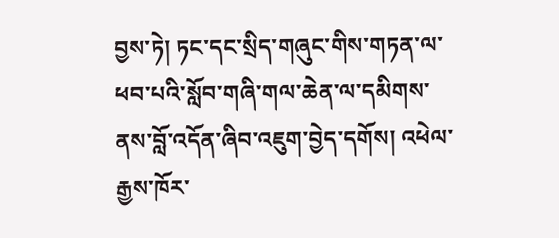བྱས་ཏེ། ཏང་དང་སྲིད་གཞུང་གིས་གཏན་ལ་ཕབ་པའི་སློབ་གཞི་གལ་ཆེན་ལ་དམིགས་ནས་བློ་འདོན་ཞིབ་འཇུག་བྱེད་དགོས། འཕེལ་རྒྱས་ཁོར་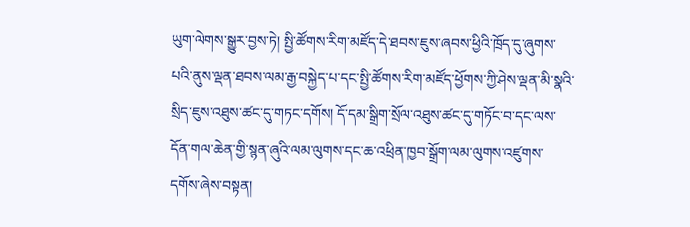ཡུག་ལེགས་སྒྱུར་བྱས་ཏེ། སྤྱི་ཚོགས་རིག་མཛོད་དེ་ཐབས་ཇུས་ཞབས་ཕྱིའི་ཁྲོད་དུ་ཞུགས་པའི་ནུས་ལྡན་ཐབས་ལམ་རྒྱ་བསྐྱེད་པ་དང་སྤྱི་ཚོགས་རིག་མཛོད་ཕྱོགས་ཀྱི་ཤེས་ལྡན་མི་སྣའི་སྲིད་ཇུས་འཐུས་ཚང་དུ་གཏང་དགོས། དོ་དམ་སྒྲིག་སྲོལ་འཐུས་ཚང་དུ་གཏོང་བ་དང་ལས་དོན་གལ་ཆེན་གྱི་སྙན་ཞུའི་ལམ་ལུགས་དང་ཆ་འཕྲིན་ཁྱབ་སྒྲོག་ལམ་ལུགས་འཛུགས་དགོས་ཞེས་བསྟན།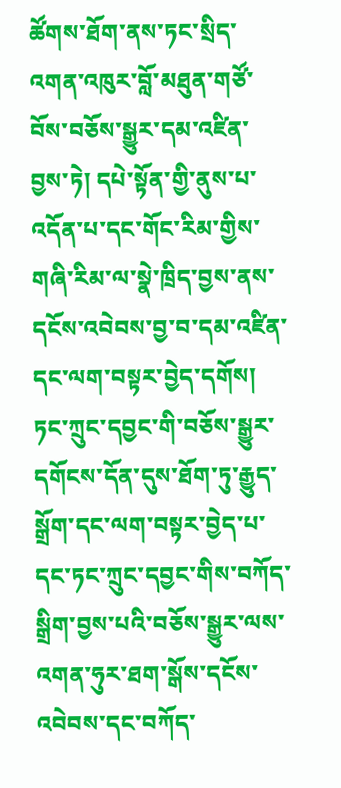ཚོགས་ཐོག་ནས་ཏང་སྲིད་འགན་འཁུར་བློ་མཐུན་གཙོ་བོས་བཅོས་སྒྱུར་དམ་འཛིན་བྱས་ཏེ། དཔེ་སྟོན་གྱི་ནུས་པ་འདོན་པ་དང་གོང་རིམ་གྱིས་གཞི་རིམ་ལ་སྣེ་ཁྲིད་བྱས་ནས་དངོས་འབེབས་བྱ་བ་དམ་འཛིན་དང་ལག་བསྟར་བྱེད་དགོས། ཏང་ཀྲུང་དབྱང་གི་བཅོས་སྒྱུར་དགོངས་དོན་དུས་ཐོག་ཏུ་རྒྱུད་སྒྲོག་དང་ལག་བསྟར་བྱེད་པ་དང་ཏང་ཀྲུང་དབྱང་གིས་བཀོད་སྒྲིག་བྱས་པའི་བཅོས་སྒྱུར་ལས་འགན་ཧུར་ཐག་སྒོས་དངོས་འབེབས་དང་བཀོད་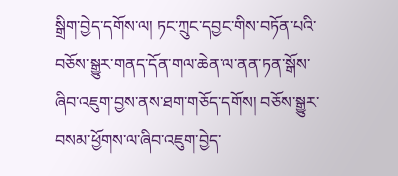སྒྲིག་བྱེད་དགོས་ལ། ཏང་ཀྲུང་དབྱང་གིས་བཏོན་པའི་བཅོས་སྒྱུར་གནད་དོན་གལ་ཆེན་ལ་ནན་ཏན་སྒོས་ཞིབ་འཇུག་བྱས་ནས་ཐག་གཅོད་དགོས། བཅོས་སྒྱུར་བསམ་ཕྱོགས་ལ་ཞིབ་འཇུག་བྱེད་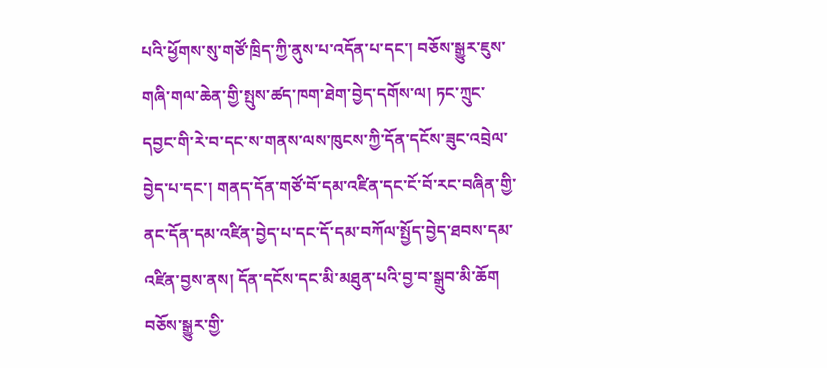པའི་ཕྱོགས་སུ་གཙོ་ཁྲིད་ཀྱི་ནུས་པ་འདོན་པ་དང་། བཅོས་སྒྱུར་ཇུས་གཞི་གལ་ཆེན་གྱི་སྤུས་ཚད་ཁག་ཐེག་བྱེད་དགོས་ལ། ཏང་ཀྲུང་དབྱང་གི་རེ་བ་དང་ས་གནས་ལས་ཁུངས་ཀྱི་དོན་དངོས་ཟུང་འབྲེལ་བྱེད་པ་དང་། གནད་དོན་གཙོ་བོ་དམ་འཛིན་དང་ངོ་བོ་རང་བཞིན་གྱི་ནང་དོན་དམ་འཛིན་བྱེད་པ་དང་དོ་དམ་བཀོལ་སྤྱོད་བྱེད་ཐབས་དམ་འཛིན་བྱས་ནས། དོན་དངོས་དང་མི་མཐུན་པའི་བྱ་བ་སྒྲུབ་མི་ཆོག བཅོས་སྒྱུར་གྱི་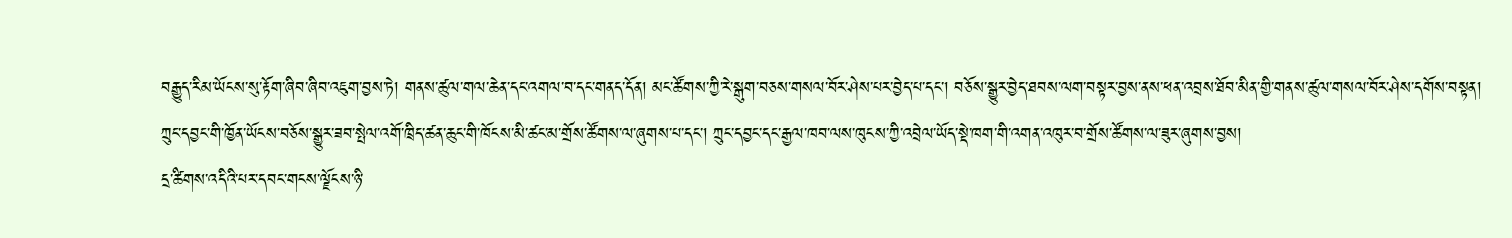བརྒྱུད་རིམ་ཡོངས་སུ་རྟོག་ཞིབ་ཞིབ་འཇུག་བྱས་ཏེ། གནས་ཚུལ་གལ་ཆེན་དང་འགལ་བ་དང་གནད་དོན། མང་ཚོགས་ཀྱི་རེ་སྒུག་བཅས་གསལ་བོར་ཤེས་པར་བྱེད་པ་དང་། བཅོས་སྒྱུར་བྱེད་ཐབས་ལག་བསྟར་བྱས་ནས་ཕན་འབྲས་ཐོབ་མིན་གྱི་གནས་ཚུལ་གསལ་བོར་ཤེས་དགོས་བསྟན།
ཀྲུང་དབྱང་གི་ཁྱོན་ཡོངས་བཅོས་སྒྱུར་ཟབ་སྤེལ་འགོ་ཁྲིད་ཚན་ཆུང་གི་ཁོངས་མི་ཚང་མ་གྲོས་ཚོགས་ལ་ཞུགས་པ་དང་། ཀྲུང་དབྱང་དང་རྒྱལ་ཁབ་ལས་ཁུངས་ཀྱི་འབྲེལ་ཡོད་སྡེ་ཁག་གི་འགན་འཁུར་བ་གྲོས་ཚོགས་ལ་ཟུར་ཞུགས་བྱས།
དྲ་ཚིགས་འདིའི་པར་དབང་གངས་ལྗོངས་ཉི་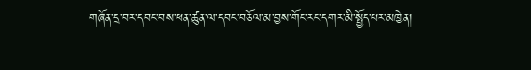གཞོན་དྲ་བར་དབང་བས་ཕན་ཚུན་ལ་དབང་བཅོལ་མ་བྱས་གོང་རང་དགར་མི་སྤྱོད་པར་མཁྱེན།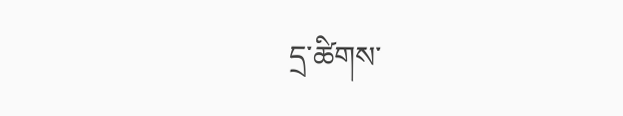དྲ་ཚིགས་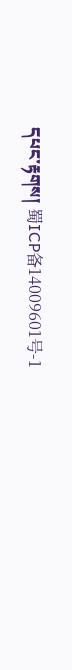དཔང་རྟགས། 蜀ICP备14009601号-1